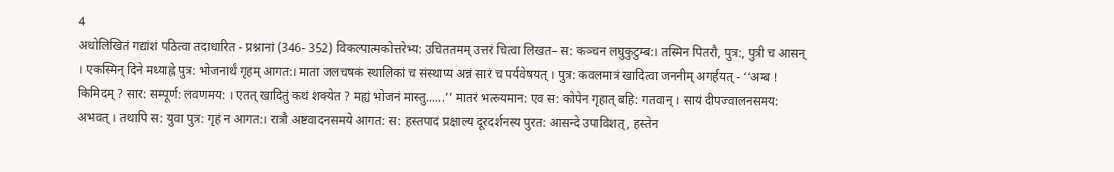4
अधोलिखितं गद्यांशं पठित्वा तदाधारित - प्रश्नानां (346- 352) विकल्पात्मकोत्तरेभ्य: उचिततमम् उत्तरं चित्वा लिखत– स: कञ्चन लघुकुटुम्ब:। तस्मिन पितरौ, पुत्र:, पुत्री च आसन् । एकस्मिन् दिने मध्याह्ने पुत्र: भोजनार्थं गृहम् आगत:। माता जलचषकं स्थालिकां च संस्थाप्य अन्नं सारं च पर्यवेषयत् । पुत्र: कवलमात्रं खादित्वा जननीम् अगर्हयत् - ‘‘अम्ब ! किमिदम् ? सार: सम्पूर्ण: लवणमय: । एतत् खादितुं कथं शक्येत ? मह्यं भोजनं मास्तु......’’ मातरं भत्स्र्यमान: एव स: कोपेन गृहात् बहि: गतवान् । सायं दीपज्वालनसमय: अभवत् । तथापि स: युवा पुत्र: गृहं न आगत:। रात्रौ अष्टवादनसमये आगत: स: हस्तपादं प्रक्षाल्य दूरदर्शनस्य पुरत: आसन्दे उपाविशत् , हस्तेन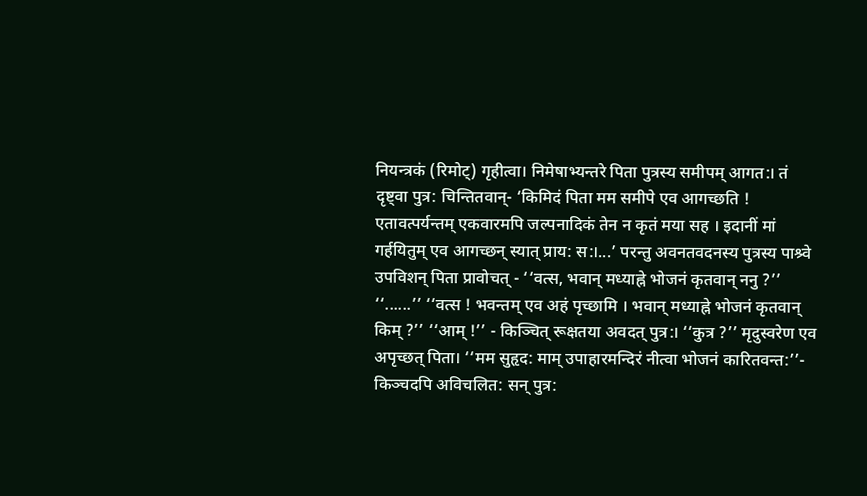नियन्त्रकं (रिमोट्) गृहीत्वा। निमेषाभ्यन्तरे पिता पुत्रस्य समीपम् आगत:। तं दृष्ट्वा पुत्र: चिन्तितवान्- ‘किमिदं पिता मम समीपे एव आगच्छति ! एतावत्पर्यन्तम् एकवारमपि जल्पनादिकं तेन न कृतं मया सह । इदानीं मां गर्हयितुम् एव आगच्छन् स्यात् प्राय: स:।...’ परन्तु अवनतवदनस्य पुत्रस्य पाश्र्वे उपविशन् पिता प्रावोचत् - ‘‘वत्स, भवान् मध्याह्ने भोजनं कृतवान् ननु ?’’ ‘‘......’’ ‘‘वत्स ! भवन्तम् एव अहं पृच्छामि । भवान् मध्याह्ने भोजनं कृतवान् किम् ?’’ ‘‘आम् !’’ - किञ्चित् रूक्षतया अवदत् पुत्र:। ‘‘कुत्र ?’’ मृदुस्वरेण एव अपृच्छत् पिता। ‘‘मम सुहृद: माम् उपाहारमन्दिरं नीत्वा भोजनं कारितवन्त:’’- किञ्चदपि अविचलित: सन् पुत्र: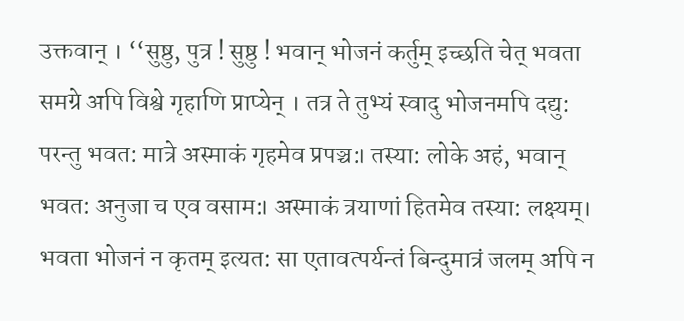उक्तवान् । ‘‘सुष्ठु, पुत्र ! सुष्ठु ! भवान् भोजनं कर्तुम् इच्छति चेत् भवता समग्रे अपि विश्वे गृहाणि प्राप्येन् । तत्र ते तुभ्यं स्वादु भोजनमपि दद्यु: परन्तु भवत: मात्रे अस्माकं गृहमेव प्रपञ्च:। तस्या: लोके अहं, भवान् भवत: अनुजा च एव वसाम:। अस्माकं त्रयाणां हितमेव तस्या: लक्ष्यम्। भवता भोजनं न कृतम् इत्यत: सा एतावत्पर्यन्तं बिन्दुमात्रं जलम् अपि न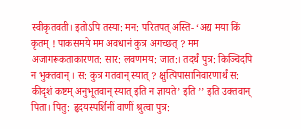स्वीकृतवती। इतोऽपि तस्या: मन: परितपत् अस्ति- ‘अद्य मया किं कृतम् ! पाकसमये मम अवधानं कुत्र अगच्छत् ? मम अजागरूकताकारणत: सार: लवणमय: जात:। तदर्थं पुत्र: किञ्चिदपि न भुक्तवान् । स: कुत्र गतवान् स्यात् ? क्षुत्पिपासानिवारणार्थं स: कीदृशं कष्टम् अनुभूतवान् स्यात् इति न ज्ञायते’ इति ’’ इति उक्तवान् पिता। पितु: हृदयस्पर्शिनीं वाणीं श्रुत्वा पुत्र: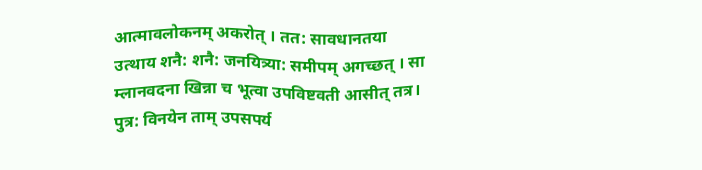आत्मावलोकनम् अकरोत् । तत: सावधानतया उत्थाय शनै: शनै: जनयित्र्या: समीपम् अगच्छत् । सा म्लानवदना खिन्ना च भूत्वा उपविष्टवती आसीत् तत्र। पुत्र: विनयेन ताम् उपसपर्य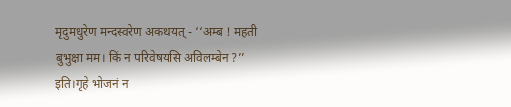मृदुमधुरेण मन्दस्वरेण अकथयत् - ‘‘अम्ब ! महती बुभुक्षा मम। किं न परिवेषयसि अविलम्बेन ?’’ इति।गृहे भोजनं न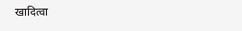खादित्वा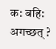क: बहि: अगच्छत् ?